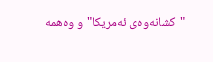"کشانه‌وه‌ی ئه‌مریکا"و وه‌همه‌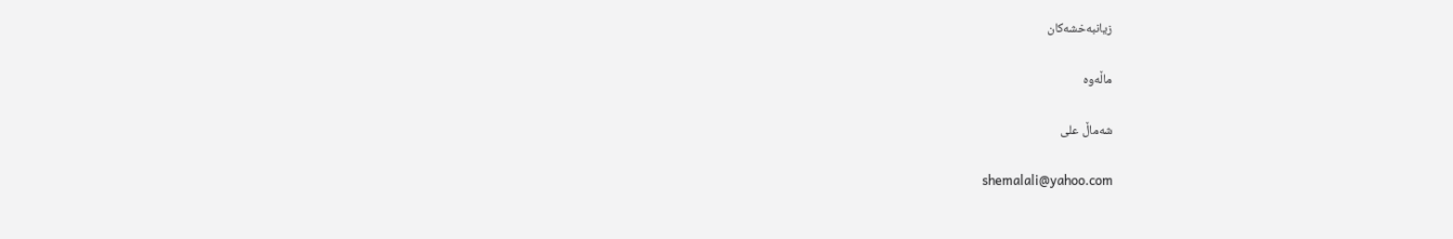زیانبه‌خشه‌کان

ماڵه‌وه

شه‌ماڵ علی

shemalali@yahoo.com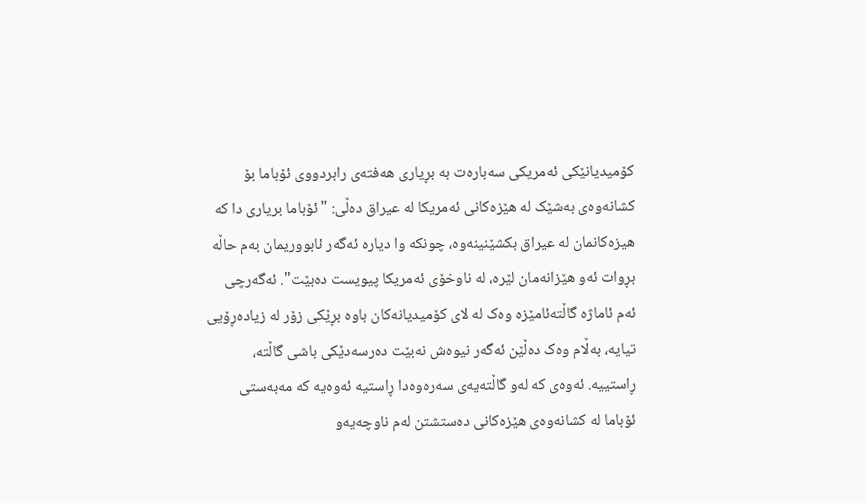کۆمیدیانێکی ئه‌مریکی سه‌باره‌ت به‌ بڕیاری هه‌فته‌ی رابردووی ئۆباما بۆ کشانه‌وه‌ی به‌شێک له‌ هێزه‌کانی ئه‌مریکا له‌ عیراق ده‌ڵی: "ئۆباما بریاری دا که‌ هیزه‌کانمان له‌ عیراق بکشێنینه‌وه‌، چونکه‌ وا دیاره‌ ئه‌گه‌ر ئابووریمان به‌م حاڵه‌ بڕوات ئه‌و هێزانه‌مان لێره،‌ له‌ ناوخۆی ئه‌مریکا پیویست ده‌بێت". ئه‌گه‌رچی ئه‌م ئاماژه‌ گاڵته‌ئامێزه‌ وه‌ک له‌ لای کۆمیدیانه‌کان باوه‌ بڕێکی زۆر له‌ زیاده‌ڕۆیی تیایه‌، به‌ڵام وه‌ک ده‌ڵێن ئه‌گه‌ر نیوه‌ش نه‌بێت ده‌رسه‌دێکی باشی گاڵته‌، ڕاستییه‌. ئه‌وه‌ی که‌ له‌و گاڵته‌یه‌ی سه‌ره‌وه‌دا ڕاستیه‌ ئه‌وه‌یه‌ که‌ مه‌به‌ستی ئۆباما له‌ کشانه‌وه‌ی هێزه‌کانی ده‌ستشتن‌ له‌م ناوچه‌یه‌‌و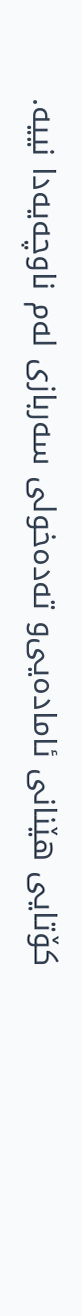کۆتایی هێنانی ئاماده‌یی‌و ته‌ده‌خولی سه‌ربازی له‌م ناوچه‌یه‌دا نییه‌.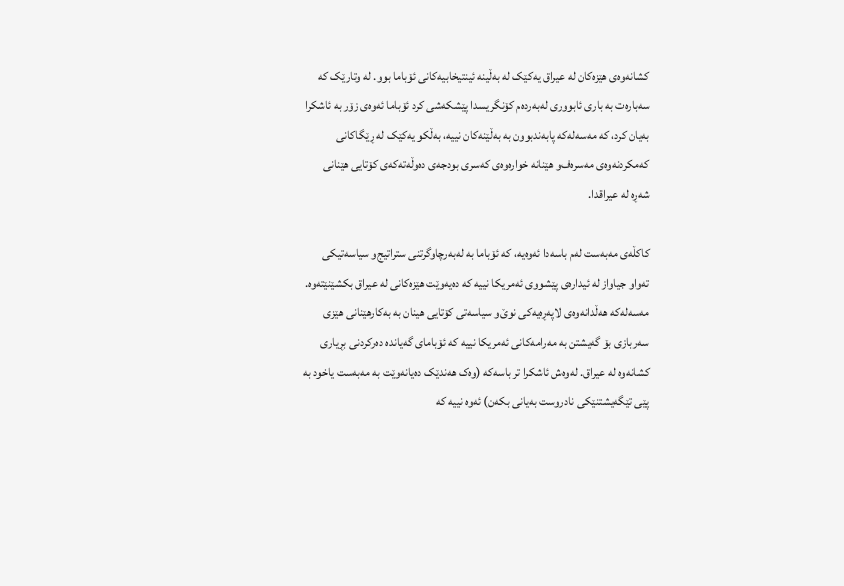کشانه‌وه‌ی هێزه‌کان له‌ عیراق‌ یه‌کێک له‌ به‌ڵینه‌ ئینتیخابیه‌کانی ئۆباما بوو. له‌ وتارێک که‌ سه‌باره‌ت به‌ باری ئابووری له‌به‌رده‌م کۆنگریسدا پێشکه‌شی کرد ئۆباما ئه‌وه‌ی زۆر به‌ ئاشکرا به‌یان کرد، که‌ مه‌سه‌له‌که‌ پابه‌ندبوون به‌ به‌ڵێنه‌کان نییه‌، به‌ڵکو یه‌کێک له‌ ڕێگاکانی که‌مکردنه‌وه‌ی مه‌سره‌ف‌و هێنانه‌ خواره‌وه‌ی که‌سری بودجه‌ی ده‌وڵه‌ته‌که‌ی کۆتایی هێنانی شه‌ڕه‌ له‌ عیراقدا.

کاکڵه‌ی مه‌به‌ست له‌م باسه‌دا ئه‌وه‌یه‌، که‌ ئۆباما به‌ له‌به‌رچاوگرتنی ستراتیج‌و سیاسه‌تیکی ته‌واو جیاواز له‌ ئیداره‌ی پێشووی ئه‌مریکا نییه‌ که‌ ده‌یه‌وێت هێزه‌کانی له‌ عیراق بکشێنێته‌وه‌. مه‌سه‌له‌که‌ هه‌ڵدانه‌وه‌ی لاپه‌ڕه‌یه‌کی نوێ‌و سیاسه‌تی کۆتایی هینان به‌ به‌کارهێنانی هێزی سه‌ربازی بۆ گه‌یشتن به‌ مه‌رامه‌کانی ئه‌مریکا نییه‌ که‌ ئۆبامای گه‌یانده‌ ده‌رکردنی بڕیاری کشانه‌وه‌ له‌ عیراق. له‌وه‌ش ئاشکرا تر باسه‌که‌ (وه‌ک هه‌ندێک ده‌یانه‌وێت به‌ مه‌به‌ست یاخود به‌ پێی تێگه‌یشتنێکی نادروست به‌یانی بکه‌ن) ئه‌وه‌ نییه‌ که‌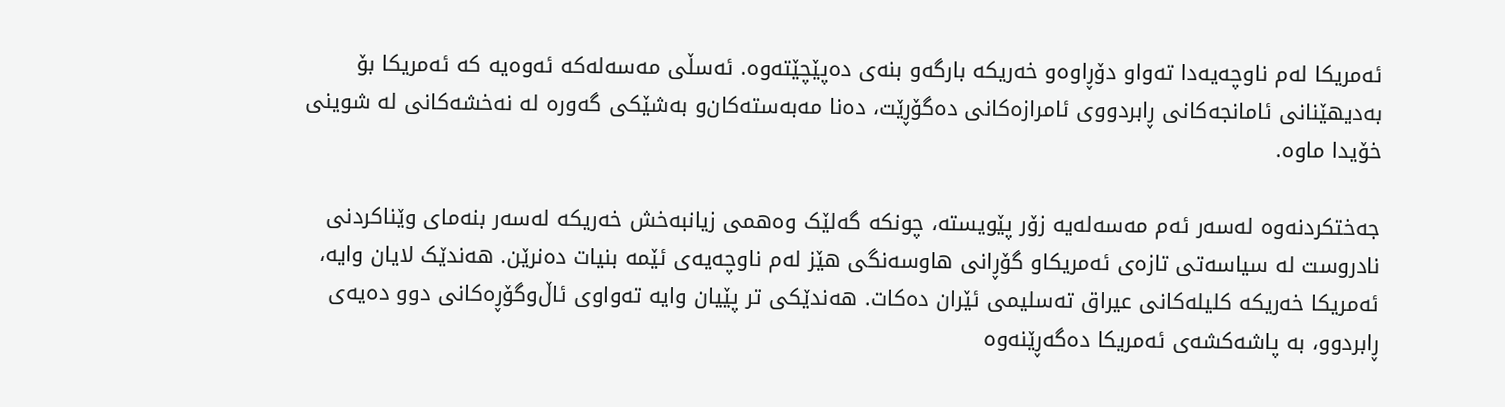ئه‌مریکا له‌م ناوچه‌یه‌دا ته‌واو دۆڕاوه‌‌و خه‌ریکه‌ بارگه‌‌و بنه‌ی ده‌پێچێته‌وه‌. ئه‌سڵی مه‌سه‌له‌که‌ ئه‌وه‌یه‌ که‌ ئه‌مریکا بۆ به‌دیهێنانی ئامانجه‌کانی ڕابردووی ئامرازه‌کانی ده‌گۆڕێت، ده‌نا مه‌به‌سته‌کان‌و به‌شێکی گه‌وره‌ له‌ نه‌خشه‌کانی له‌ شوینی خۆیدا ماوه‌.

جه‌ختکردنه‌وه‌ له‌سه‌ر ئه‌م مه‌سه‌له‌یه‌ زۆر پێویسته‌، چونکه‌ گه‌لێک وه‌همی زیانبه‌خش خه‌ریکه‌ له‌سه‌ر بنه‌مای وێناکردنی نادروست له‌ سیاسه‌تی تازه‌ی ئه‌مریکا‌و گۆڕانی هاوسه‌نگی هێز له‌م ناوچه‌یه‌ی ئێمه‌ بنیات ده‌نرێن. هه‌ندێک لایان وایه‌، ئه‌مریکا خه‌ریکه‌ کلیله‌کانی عیراق ته‌سلیمی ئێران ده‌کات. هه‌ندێکی تر پێیان وایه‌ ته‌واوی ئاڵ‌وگۆڕه‌کانی دوو ده‌یه‌ی ڕابردوو، به‌ پاشه‌کشه‌ی ئه‌مریکا ده‌گه‌ڕێنه‌وه‌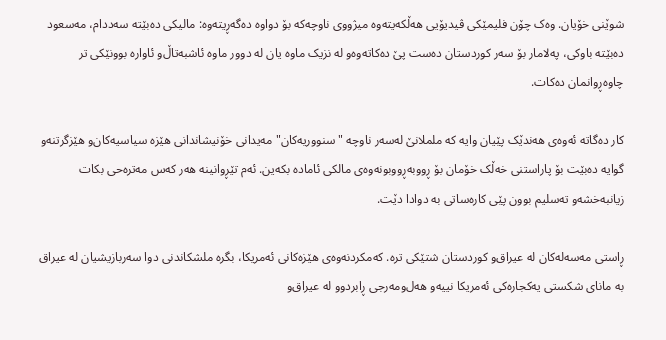شوێنی خۆیان. وه‌ک چۆن فلیمێکی ڤیدیۆیی هه‌ڵکه‌یته‌وه‌ میژووی ناوچه‌که‌ بۆ دواوه‌ ده‌گه‌ڕیته‌وه‌: مالیکی ده‌بێته‌ سه‌ددام، مه‌سعود ده‌بێته‌ باوکی، په‌لامار بۆ سه‌ر کوردستان ده‌ست پێ ده‌کاته‌وه‌‌و له‌ نزیک ماوه‌ یان له‌ دوور ماوه‌ ئاشبه‌تاڵ‌و ئاواره‌ بوونێکی تر چاوه‌ڕوانمان ده‌کات.

کار ده‌گاته‌ ئه‌وه‌ی هه‌ندێک پێیان وایه‌ که‌ ململانێ له‌سه‌ر ناوچه‌ "سنووریه‌کان" مه‌یدانی خۆنیشاندانی هێزه‌ سیاسیه‌کان‌و هێزگرتنه‌‌و گوایه‌ ده‌بێت بۆ پاراستنی خه‌ڵک خۆمان بۆ ڕووبه‌ڕووبونه‌وه‌ی مالکی ئاماده‌ بکه‌ین. ئه‌م تێڕوانینه‌ هه‌ر که‌س مه‌تره‌حی بکات زیانبه‌خشه‌‌و ته‌سلیم بوون پێی کاره‌ساتی به‌ دوادا دێت‌.

ڕاستی مه‌سه‌له‌کان له‌ عیراق‌و کوردستان شتێکی تره‌. که‌مکردنه‌وه‌ی هێزه‌کانی ئه‌مریکا‌، بگره‌ ملشکاندنی دوا سه‌ربازیشیان له‌ عیراق به‌ مانای شکستی یه‌کجاره‌کی ئه‌مریکا نییه‌‌و هه‌ل‌ومه‌رجی ڕابردوو له‌ عیراق‌و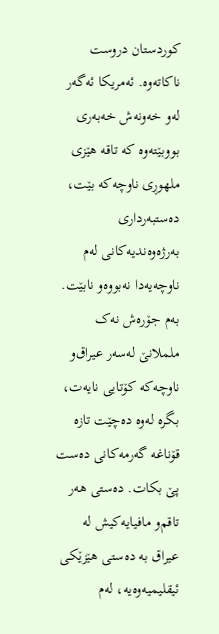کوردستان دروست ناکاته‌وه‌‌. ئه‌مریکا ئه‌گه‌ر له‌و خه‌ونه‌ش خه‌به‌ری بووبێته‌وه‌ که‌ تاقه‌ هێزی ملهوڕی ناوچه‌که‌ بێت، ده‌ستبه‌رداری به‌رژه‌وه‌ندیه‌کانی له‌م ناوچه‌یه‌‌دا نه‌بووه‌‌و نابێت‌. به‌م جۆره‌ش نه‌ک ململانێ له‌سه‌ر عیراق‌و ناوچه‌که‌ کۆتایی نایه‌ت، بگره‌ له‌وه‌ ده‌چێت تازه‌ قۆناغه‌ گه‌رمه‌کانی ده‌ست پێ بکات. ده‌ستی هه‌ر تاقم‌و مافیایه‌کیش له‌ عیراق به‌ ده‌ستی هێزێکی ئیقلیمیه‌وه‌یه‌، له‌م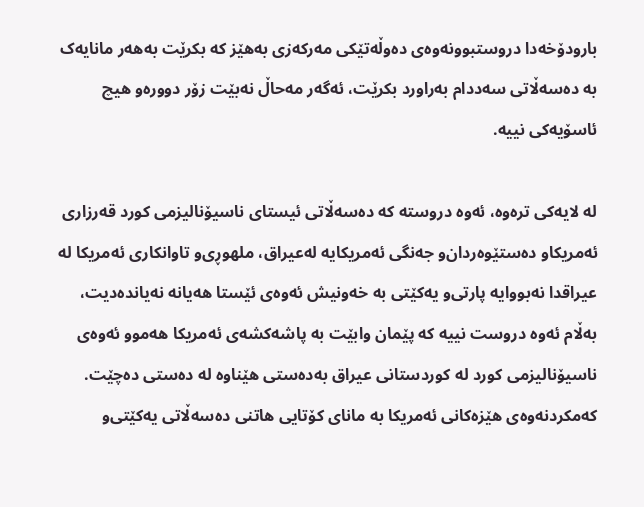بار‌ودۆخه‌دا دروستبوونه‌وه‌ی ده‌وڵه‌تێکی مه‌رکه‌زی به‌هێز که‌ بکرێت به‌هه‌ر مانایه‌ک به‌ ده‌سه‌ڵاتی سه‌ددام به‌راورد بکرێت، ئه‌گه‌ر مه‌حاڵ نه‌بێت زۆر دووره‌‌و هیچ ئاسۆیه‌کی نییه‌.

له‌ لایه‌کی تره‌وه‌، ئه‌وه‌ دروسته‌ که‌ ده‌سه‌ڵاتی ئیستای ناسیۆنالیزمی کورد قه‌رزاری ئه‌مریکا‌و ده‌ستێوه‌ردان‌و جه‌نگی ئه‌مریکایه‌ له‌عیراق، ملهوڕی‌و تاوانکاری ئه‌مریکا له‌ عیراقدا نه‌بووایه‌ پارتی‌و یه‌کێتی به‌ خه‌ونیش ئه‌وه‌ی ئێستا هه‌یانه‌ نه‌یانده‌دیت، به‌ڵام ئه‌وه‌ دروست نییه‌ که‌ پێمان وابێت به‌ پاشه‌کشه‌ی ئه‌مریکا هه‌موو ئه‌وه‌ی ناسیۆنالیزمی کورد له‌ کوردستانی عیراق به‌ده‌ستی هێناوه‌ له‌ ده‌ستی ده‌چێت. که‌مکردنه‌وه‌ی هێزه‌کانی ئه‌مریکا به‌ مانای کۆتایی هاتنی ده‌سه‌ڵاتی یه‌کێتی‌و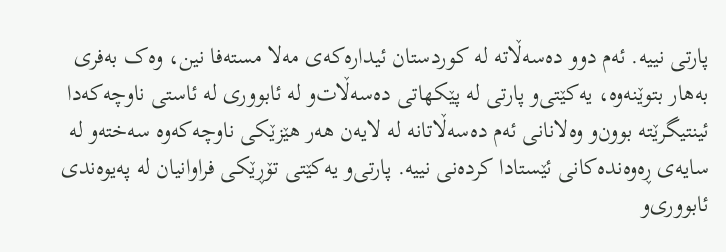پارتی نییه‌. ئه‌م دوو ده‌سه‌ڵاته‌ له‌ کوردستان ئیداره‌که‌ی مه‌لا مسته‌فا نین‌، وه‌ک به‌فری به‌هار بتوێنه‌وه‌، یه‌کێتی‌و پارتی له‌ پێکهاتی ده‌سه‌ڵات‌و له‌ ئابووری له‌ ئاستی ناوچه‌که‌دا ئینتیگرێته‌ بوون‌و وه‌لانانی ئه‌م ده‌سه‌ڵاتانه‌ له‌ لایه‌ن هه‌ر هێزێکی ناوچه‌که‌وه‌ سه‌خته‌‌و له‌ سایه‌ی ڕه‌وه‌نده‌کانی ئێستادا کرده‌نی نییه‌. پارتی‌و یه‌کێتی تۆڕێکی فراوانیان له‌ په‌یوه‌ندی ئابووری‌و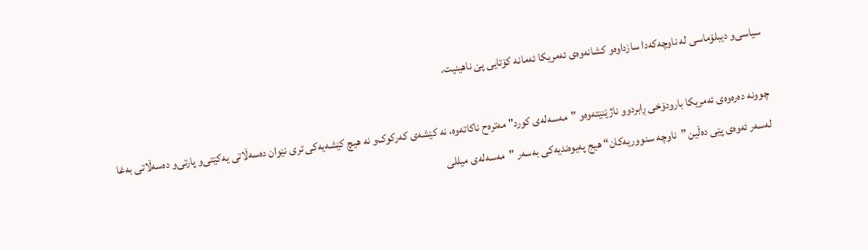سیاسی‌و دیبلۆماسی له‌ ناوچه‌که‌دا سازداوه‌‌و کشانه‌وه‌ی ئه‌مریکا ئه‌مانه‌ کۆتایی پێ ناهینیت.

چوونه‌ ده‌ره‌وه‌ی ئه‌مریکا بار‌ودۆخی ڕابردوو ناژێنێته‌وه‌و "مه‌سه‌‌له‌ی کورد" مه‌تره‌ح ناکاته‌وه‌، نه‌ کێشه‌ی ‌که‌رکوک‌و نه‌ هیچ کێشه‌یه‌کی تری نێوان ده‌سه‌ڵاتی یه‌کێتی‌و پارتی‌و ده‌سه‌ڵاتی به‌غا له‌سه‌ر ئه‌وه‌ی پێی ده‌ڵین ”ناوچه‌ سنووریه‌کان“ هیج په‌یوه‌ندیه‌کی به‌سه‌ر "مه‌سه‌له‌ی میللی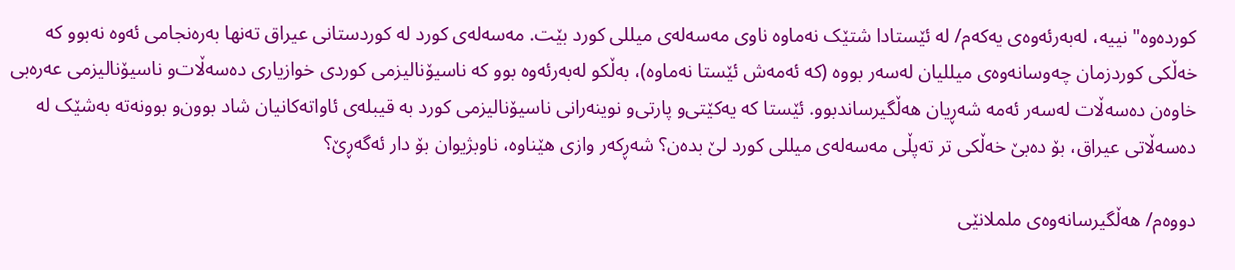کورده‌وه‌" نییه‌، له‌به‌رئه‌وه‌ی یه‌که‌م/ له‌ ئێستادا شتێک نه‌ماوه‌ ناوی مه‌سه‌له‌ی میللی کورد بێت. مه‌سه‌له‌ی کورد له‌ کوردستانی عیراق ته‌نها به‌ره‌نجامی ئه‌وه‌ نه‌بوو که‌ خه‌ڵکی کوردزمان چه‌وسانه‌وه‌ی میللیان له‌سه‌ر بووه (که‌ ئه‌مه‌ش ئێستا نه‌ماوه‌)، به‌ڵکو له‌به‌رئه‌وه‌ بوو که‌ ناسیۆنالیزمی کورد‌ی خوازیاری ده‌سه‌ڵات‌و ناسیۆنالیزمی عه‌ره‌بی خاوه‌ن ده‌سه‌ڵات له‌سه‌ر ئه‌مه‌ شه‌ڕیان هه‌ڵگیرساندبوو. ئێستا که‌ یه‌کێتی‌و پارتی‌و نوینه‌رانی ناسیۆنالیزمی کورد به قیبله‌ی ئاواته‌کانیان شاد بوون‌و بوونه‌ته‌ به‌شێک له‌ ده‌سه‌ڵاتی عیراق، بۆ ده‌بێ خه‌ڵکی تر ته‌پڵی مه‌سه‌له‌ی میللی کورد لێ بده‌ن؟ شه‌ڕکه‌ر وازی هێناوه‌، ناوبژیوان بۆ دار ئه‌گه‌ڕێ؟

دووه‌م/ هه‌ڵگیرسانه‌وه‌ی ململانێی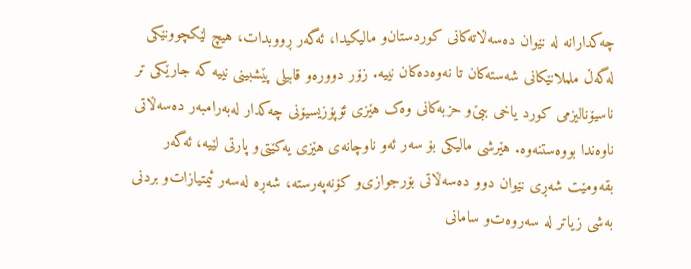چه‌کدارانه له‌ نێوان ده‌سه‌ڵاته‌کانی کوردستان‌و مالیکیدا، ئه‌گه‌ر ڕووبدات، هیچ لێکچوونێکی له‌گه‌ڵ ململانێکانی شه‌سته‌کان‌ تا نه‌وه‌ده‌کان نییه‌. زۆر دوور‌ه‌و قابیلی پێشبینی نییه‌ که‌ جارێکی تر ناسیۆنالیزمی کورد یاخی ببێ‌و حزبه‌کانی وه‌ک هێزی ئۆپۆزیسیۆنی چه‌کدار له‌به‌رامبه‌ر ده‌سه‌ڵاتی ناوه‌ندا بووه‌ستنه‌وه‌. هێرشی مالیکی بۆ سه‌ر ئه‌و ناوچانه‌ی هێزی یه‌کێتی‌و پارتی لێیه‌، ئه‌گه‌ر بقه‌ومێت شه‌ڕی نێوان دوو ده‌سه‌ڵاتی بۆرجوازی‌و کۆنه‌په‌رسته‌، شه‌ڕه‌ له‌سه‌ر ئیمتیازات‌و بردنی به‌شی زیاتر‌ له‌ سه‌روه‌ت‌و سامانی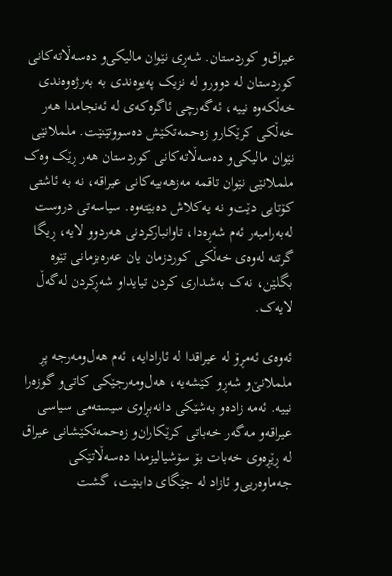عیراق‌و کوردستان. شه‌ڕی نێوان مالیکی‌و ده‌سه‌ڵاته‌کانی کوردستان له‌ دوور‌و له‌ نزیک په‌یوه‌ندی به‌ به‌رژه‌وه‌ندی خه‌ڵکه‌وه‌ نییه‌‌، ئه‌گه‌رچی ئاگره‌که‌ی له‌ ئه‌نجامدا هه‌ر خه‌ڵکی کرێکار‌و زه‌حمه‌تکێش ده‌سووتێنێت. ململانێی نێوان مالیکی‌و ده‌سه‌ڵاته‌کانی کوردستان هه‌ر ڕێک وه‌ک ململانێی نێوان تاقمه‌ مه‌زهه‌بیه‌کانی عیراقه، نه‌ به‌ ئاشتی کۆتایی دێت‌و نه‌ یه‌کلاش ده‌بێته‌وه‌. سیاسه‌تی دروست له‌به‌رامبه‌ر ئه‌م شه‌ڕه‌دا، تاوانبارکردنی هه‌ردوو لایه‌، ڕیگا گرتنه‌ له‌وه‌ی خه‌ڵکی کوردزمان یان عه‌ره‌بزمانی تێوه‌ بگلێن، نه‌ک به‌شداری کردن تیایدا‌و شه‌ڕکردن له‌گه‌ڵ لایه‌ک.

ئه‌وه‌ی ئه‌مڕۆ له‌ عیراقدا له‌ ئارادایه‌، ئه‌م هه‌ل‌ومه‌رجه‌ پڕ ململانێ‌و شه‌ڕ‌و کێشه‌یه‌، هه‌ل‌ومه‌رجێکی کاتی‌و گوزه‌را نییه‌. ئه‌مه‌ زاده‌‌و به‌شێکی دانه‌بڕاوی سیسته‌می سیاسی عیراقه‌‌و مه‌گه‌ر خه‌باتی کرێکاران‌و زه‌حمه‌تکێشانی عیراق له‌ ڕێڕه‌وی خه‌بات بۆ سۆشیالیزمدا ده‌سه‌ڵاتێکی جه‌ماوه‌ریی‌و ئازاد له‌ جێگای دابنێت، گشت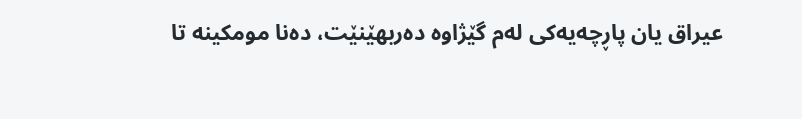عیراق یان پاڕچه‌یه‌کی له‌م گێژاوه‌ ده‌ربهێنێت، ده‌نا مومکینه‌ تا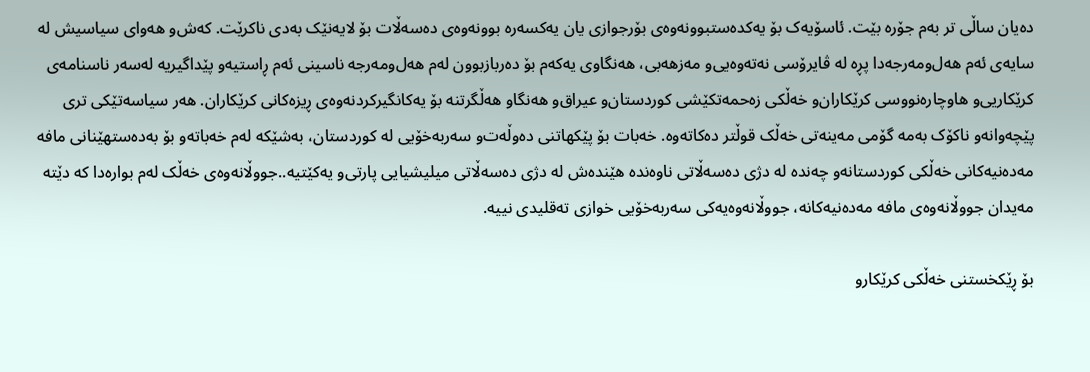ده‌یان ساڵی تر به‌م جۆره‌ ‌بێت‌. ئاسۆیه‌ک بۆ یه‌کده‌ستبوونه‌وه‌ی بۆرجوازی یان یه‌کسه‌ره‌ بوونه‌وه‌ی ده‌سه‌ڵات بۆ لایه‌نێک به‌دی ناکرێت. که‌ش‌و هه‌وای سیاسیش له‌ سایه‌ی ئه‌م هه‌ل‌ومه‌رجه‌دا پڕه‌ له‌ ڤایرۆسی نه‌ته‌وه‌یی‌و مه‌زهه‌بی‌، هه‌نگاوی یه‌که‌م بۆ ده‌ربازبوون له‌م هه‌ل‌ومه‌رجه‌ ناسینی ئه‌م ڕاستیه‌‌و پێداگیریه‌ له‌سه‌ر ناسنامه‌ی کرێکاریی‌و هاوچاره‌نووسی کرێکاران‌و خه‌ڵکی زه‌حمه‌تکێشی کوردستان‌و عیراق‌‌و هه‌نگاو هه‌ڵگرتنه‌ بۆ یه‌کانگیرکردنه‌وه‌ی ڕیزه‌کانی کرێکاران. هه‌ر سیاسه‌تێکی تری پێچه‌وانه‌‌و ناکۆک به‌مه‌ گۆمی مه‌ینه‌تی خه‌ڵک قوڵتر ده‌کاته‌وه‌. خه‌بات بۆ پێکهاتنی ده‌وڵه‌ت‌و سه‌ربه‌خۆیی له‌ کوردستان، به‌شێکه‌ له‌م خه‌باته‌‌و بۆ به‌ده‌ستهێنانی مافه‌ مه‌ده‌نیه‌کانی خه‌ڵکی کوردستانه‌‌و چه‌نده‌ له‌ دژی ده‌سه‌ڵاتی ناوه‌نده‌ هێنده‌ش له‌ دژی ده‌سه‌ڵاتی میلیشیایی پارتی‌و یه‌کێتیه‌..جووڵانه‌وه‌ی خه‌ڵک له‌م بواره‌دا که‌ دێته‌ مه‌یدان جووڵانه‌وه‌ی مافه‌ مه‌ده‌نیه‌کانه‌، جووڵانه‌وه‌یه‌کی سه‌ربه‌خۆیی خوازی ته‌قلیدی نییه‌.

بۆ ڕێکخستنی خه‌ڵکی کرێکار‌و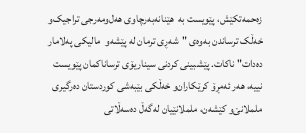زه‌حمه‌تکێش، پێویست به‌  هێنانه‌به‌رچاوی هه‌ل‌ومه‌رجی تراجیک‌و خه‌ڵک ترساندن به‌وه‌ی "شه‌ڕی ترمان له‌ پێشه‌و  مالیکی په‌لامار ده‌دات" ناکات. پێشبینی کردنی سیناریۆی ترساناکمان پێویست نییه‌، هه‌ر ئه‌مڕۆ کرێکاران‌و خه‌ڵکی بێبه‌شی کوردستان ده‌رگیری ململانێ‌‌و کێشه‌ن، ململانێیان له‌گه‌ڵ ده‌سه‌ڵاتی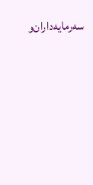سه‌رمایه‌داران‌و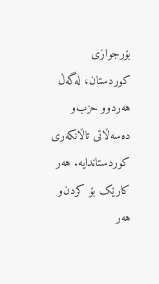بۆرجوازی کوردستان، له‌گه‌ڵ هه‌ردوو حزب‌و ده‌سه‌ڵاتی تاڵانکه‌ری کوردستاندایه‌. هه‌ر کارێک بۆ کردن‌‌و هه‌ر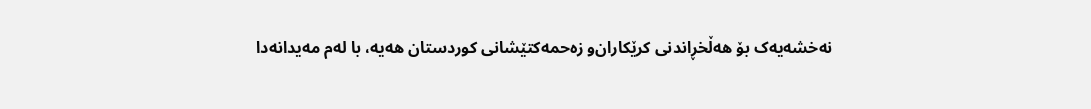نه‌خشه‌یه‌ک بۆ هه‌ڵخڕاندنی کرێکاران‌و زه‌حمه‌کتێشانی کوردستان هه‌یه‌، با ‌له‌م مه‌یدانه‌دا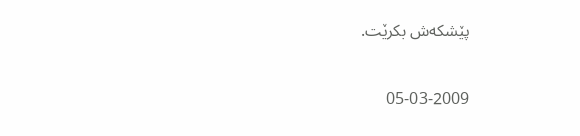پێشکه‌ش بکرێت.

05-03-2009